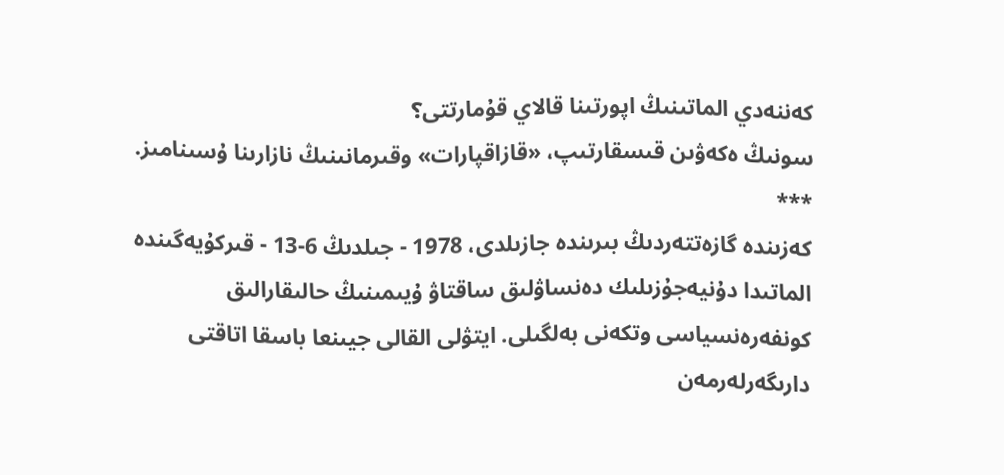كەننەدي الماتىنىڭ اپورتىنا قالاي قۇمارتتى؟
سونىڭ ەكەۋىن قىسقارتىپ، «قازاقپارات» وقىرمانىنىڭ نازارىنا ۇسىنامىز.
***
كەزىندە گازەتتەردىڭ بىرىندە جازىلدى، 1978 - جىلدىڭ 6-13 - قىركۇيەگىندە الماتىدا دۇنيەجۇزىلىك دەنساۋلىق ساقتاۋ ۇيىمىنىڭ حالىقارالىق كونفەرەنسياسى وتكەنى بەلگىلى. ايتۋلى القالى جيىنعا باسقا اتاقتى دارىگەرلەرمەن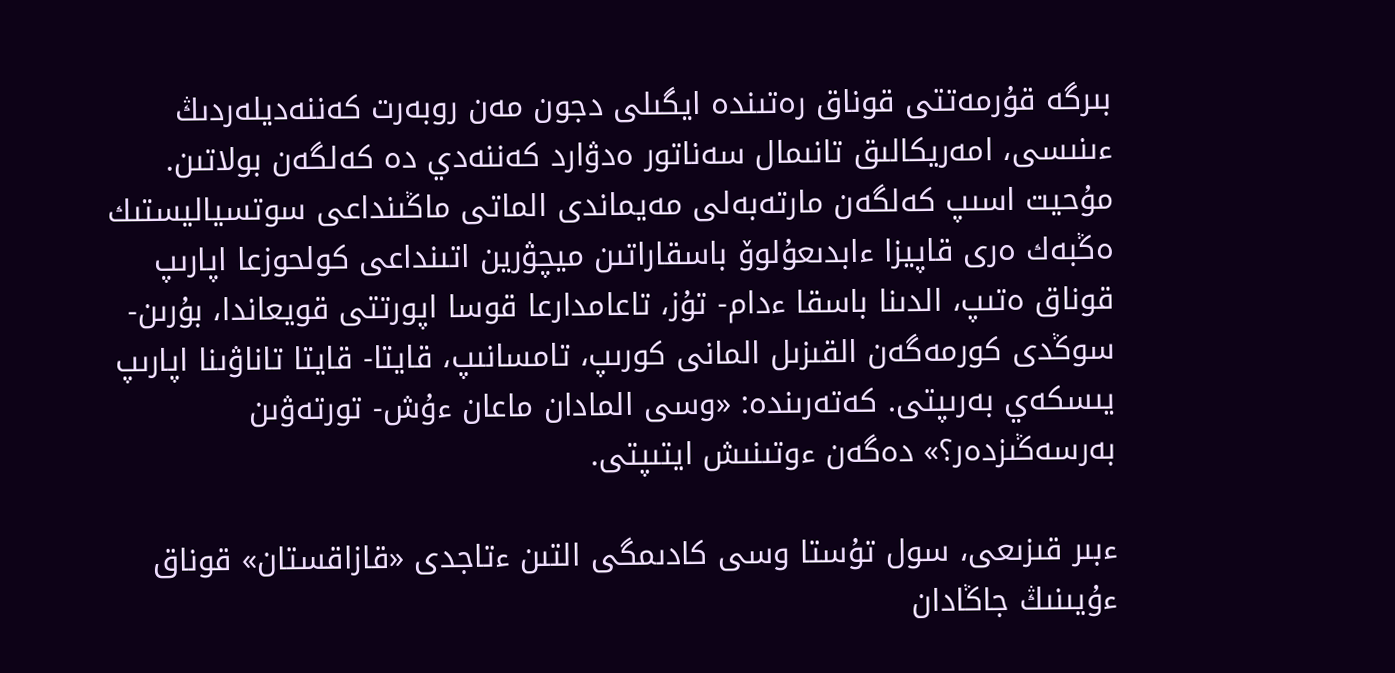بىرگە قۇرمەتتى قوناق رەتىندە ايگىلى دجون مەن روبەرت كەننەديلەردىڭ ءىنىسى، امەريكالىق تانىمال سەناتور ەدۋارد كەننەدي دە كەلگەن بولاتىن. مۇحيت اسىپ كەلگەن مارتەبەلى مەيماندى الماتى ماڭىنداعى سوتسياليستىك ەڭبەك ەرى قاپيزا ءابدىعۇلوۆ باسقاراتىن ميچۋرين اتىنداعى كولحوزعا اپارىپ قوناق ەتىپ، الدىنا باسقا ءدام- تۇز، تاعامدارعا قوسا اپورتتى قويعاندا، بۇرىن- سوڭدى كورمەگەن القىزىل المانى كورىپ، تامسانىپ، قايتا- قايتا تاناۋىنا اپارىپ يىسكەي بەرىپتى. كەتەرىندە: «وسى المادان ماعان ءۇش- تورتەۋىن بەرسەڭىزدەر؟» دەگەن ءوتىنىش ايتىپتى.

ءبىر قىزىعى، سول تۇستا وسى كادىمگى التىن ءتاجدى «قازاقستان» قوناق ءۇيىنىڭ جاڭادان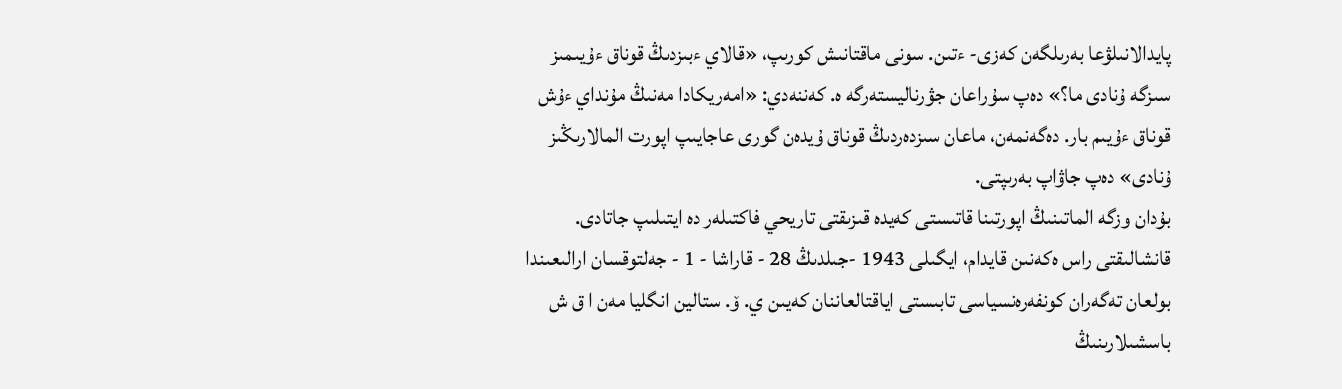پايدالانىلۋعا بەرىلگەن كەزى- ءتىن. سونى ماقتانىش كورىپ، «قالاي ءبىزدىڭ قوناق ءۇيىمىز سىزگە ۇنادى ما؟» دەپ سۇراعان جۋرناليستەرگە ە. كەننەدي: «امەريكادا مەنىڭ مۇنداي ءۇش قوناق ءۇيىم بار. دەگەنمەن، ماعان سىزدەردىڭ قوناق ۇيدەن گورى عاجايىپ اپورت المالارىڭىز ۇنادى» دەپ جاۋاپ بەرىپتى.
بۇدان وزگە الماتىنىڭ اپورتىنا قاتىستى كەيدە قىزىقتى تاريحي فاكتىلەر دە ايتىلىپ جاتادى. قانشالىقتى راس ەكەنىن قايدام، ايگىلى 1943 -جىلدىڭ 28 - قاراشا - 1 - جەلتوقسان ارالىعىندا بولعان تەگەران كونفەرەنسياسى تابىستى اياقتالعاننان كەيىن ي. ۆ. ستالين انگليا مەن ا ق ش باسشىلارىنىڭ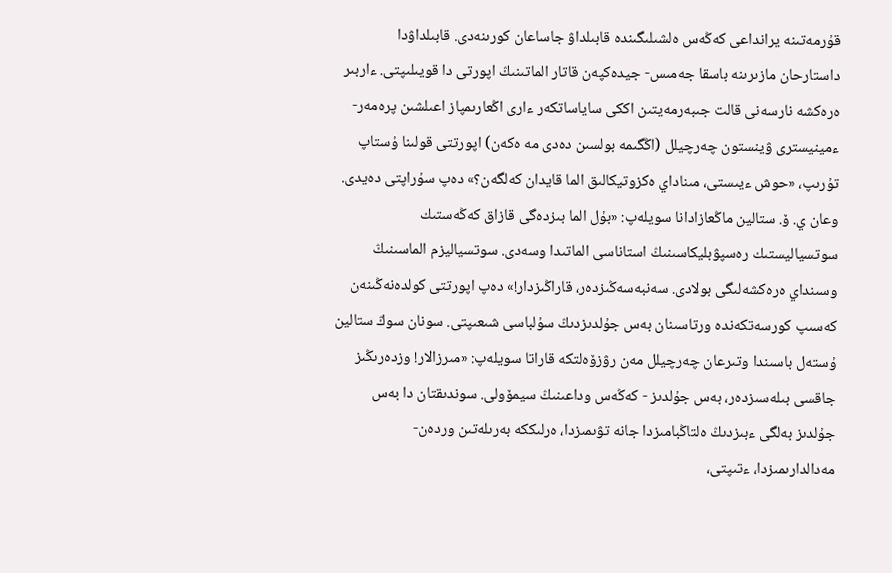قۇرمەتىنە يرانداعى كەڭەس ەلشىلىگىندە قابىلداۋ جاساعان كورىنەدى. قابىلداۋدا داستارحان مازىرىنە باسقا جەمىس- جيدەكپەن قاتار الماتىنىڭ اپورتى دا قويىلىپتى. ءاربىر ەرەكشە نارسەنى قالت جىبەرمەيتىن اككى ساياساتكەر ءارى اڭعارىمپاز اعىلشىن پرەمەر- ءمينيسترى ۋينستون چەرچيلل (اڭگىمە بولسىن دەدى مە ەكەن) اپورتتى قولىنا ۇستاپ تۇرىپ، «حوش ءيىستى، مىناداي ەكزوتيكالىق الما قايدان كەلگەن؟» دەپ سۇراپتى دەيدى.
وعان ي. ۆ. ستالين ماڭعازادانا سويلەپ: «بۇل الما بىزدەگى قازاق كەڭەستىك سوتسياليستىك رەسپۋبليكاسىنىڭ استاناسى الماتىدا وسەدى. سوتسياليزم الماسىنىڭ وسىنداي ەرەكشەلىگى بولادى. سەنبەسەڭىزدەر، قاراڭىزدار!» دەپ اپورتتى كولدەنەڭىنەن كەسىپ كورسەتكەندە ورتاسىنان بەس جۇلدىزدىڭ سۇلباسى شىعىپتى. سونان سوڭ ستالين ۇستەل باسىندا وتىرعان چەرچيلل مەن رۋزۆەلتكە قاراتا سويلەپ: «مىرزالار! وزدەرىڭىز جاقسى بىلەسىزدەر، بەس جۇلدىز - كەڭەس وداعىنىڭ سيمۆولى. سوندىقتان دا بەس جۇلدىز بەلگى ءبىزدىڭ ەلتاڭبامىزدا جانە تۋىمىزدا، ەرلىككە بەرىلەتىن وردەن- مەدالدارىمىزدا، ءتىپتى،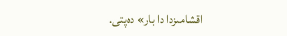اقشامىزدا دا بار» دەپتى.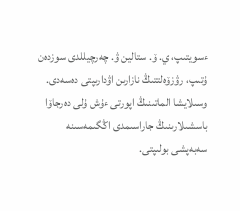ءسويتىپ، ي. ۆ. ستالين ۋ. چەرچيللدى سوزدەن ۇتىپ، رۋزۆەلتتىڭ نازارىن اۋدارىپتى دەسەدى. وسىلايشا الماتىنىڭ اپورتى ءۇش ۇلى دەرجاۆا باسشىلارىنىڭ جاراسىمدى اڭگىمەسىنە سەبەپشى بولىپتى.